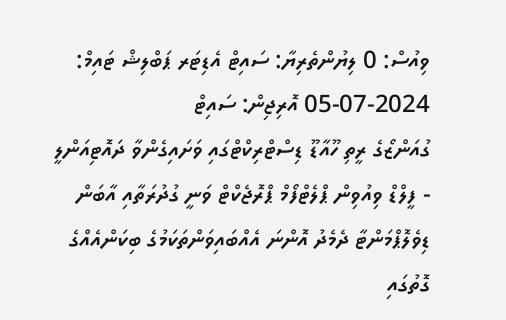ވިއުސް: 0 ލިޔުންތެރިޔާ: ސައިޓް އެޑިޓަރ ޕަބްލިޝް ޓައިމް: 2024-07-05 އޮރިޖިން: ސައިޓް
ގުއަންޒޯގެ ރީތި ހޫއާޑޫ ޑިސްޓްރިކްޓްގައި ވަށައިގެންވާ ދައޮޓިއަންލީ - ފީލްޑް ވިއުވިން ޕްލެޓްފޯމް ޕްރޮޖެކްޓް ވަނީ ގުދުރަތާއި އާބަން ޑިވެލޮޕްމަންޓާ ދެމެދު އޮންނަ އެއްބައިވަންތަކަމުގެ ބިކަންއެއްގެ ގޮތުގައި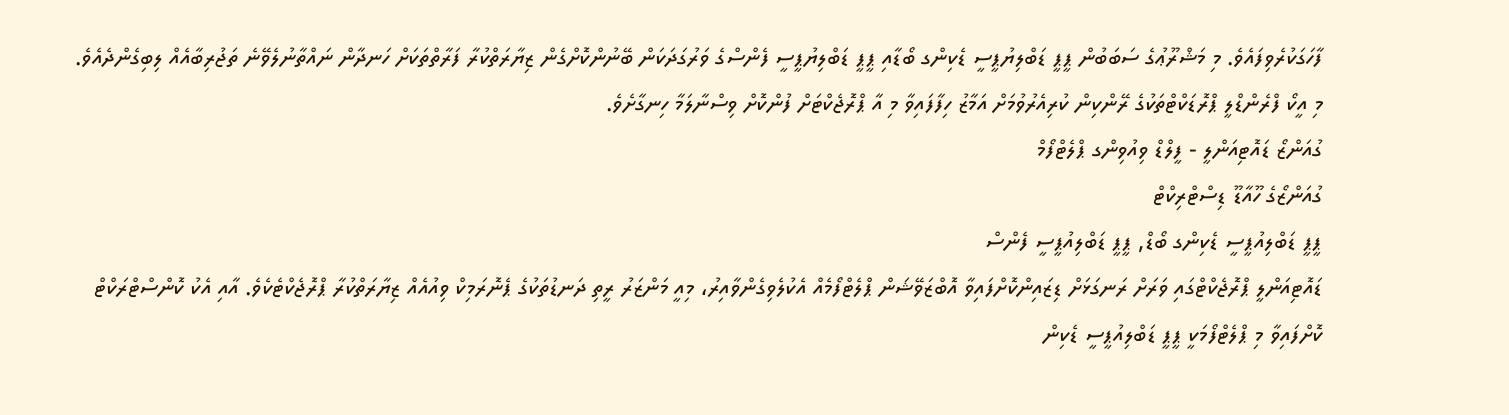ފާހަގަކުރެވިފައެވެ. މި މަޝްރޫޢުގެ ސަބަބުން ޕީޕީ ޑަބްލިޔުޕީސީ ޑެކިންގ ބޯޑާއި ޕީޕީ ޑަބްލިޔުޕީސީ ފެންސްގެ ވަރުގަދަކަން ބޭނުންކޮށްގެން ޒިޔާރަތްކުރާ ފަރާތްތަކަށް ހަނދާން ނައްތާނުލެވޭނެ ތަޖުރިބާއެއް ލިބިގެންދެއެވެ. މި އީކޯ ފްރެންޑްލީ ޕްރޮޑަކްޓްތަކުގެ ރޭންކިން ކުރިއެރުވުމަށް އަމާޒު ހިފާފައިވާ މި އާ ޕްރޮޖެކްޓަށް ފުންކޮށް ވިސްނާލަމާ ހިނގާށެވެ.
ގުއަންޒޯ ޑައޮޓިއަންލީ - ފީލްޑް ވިއުވިންގ ޕްލެޓްފޯމް
ގުއަންޒޯގެ ހޫއާޑޫ ޑިސްޓްރިކްޓް
ޕީޕީ ޑަބްލިއުޕީސީ ޑެކިންގ ބޯޑް, ޕީޕީ ޑަބްލިއުޕީސީ ފެންސް
ޑައޮޓިއަންލީ ޕްރޮޖެކްޓްގައި ވަރަށް ރަނގަޅަށް ޑިޒައިންކޮށްފައިވާ އޮބްޒަވޭޝަން ޕްލެޓްފޯމެއް އެކުލެވިގެންވާއިރު، މިއީ މަންޒަރު ރީތި ދަނޑުތަކުގެ ޕެނޮރަމިކް ވިއުއެއް ޒިޔާރަތްކުރާ ޕްރޮޖެކްޓެކެވެ. އާއި އެކު ކޮންސްޓްރަކްޓް ކޮށްފައިވާ މި ޕްލެޓްފޯމަކީ ޕީޕީ ޑަބްލިއުޕީސީ ޑެކިން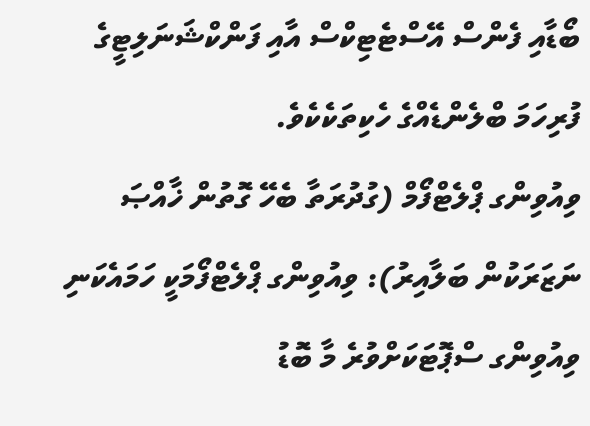ބޯޑާއި ފެންސް އޭސްޓެޓިކްސް އާއި ފަންކްޝަނަލިޓީގެ ފުރިހަމަ ބްލެންޑެއްގެ ހެކިތަކެކެވެ.
ވިއުވިންގ ޕްލެޓްފޯމް (ގުދުރަތާ ބެހޭ ގޮތުން ޚާއްޞަ ނަޒަރަކުން ބަލާއިރު): ވިއުވިންގ ޕްލެޓްފޯމަކީ ހަމައެކަނި ވިއުވިންގ ސްޕޮޓަކަށްވުރެ މާ ބޮޑު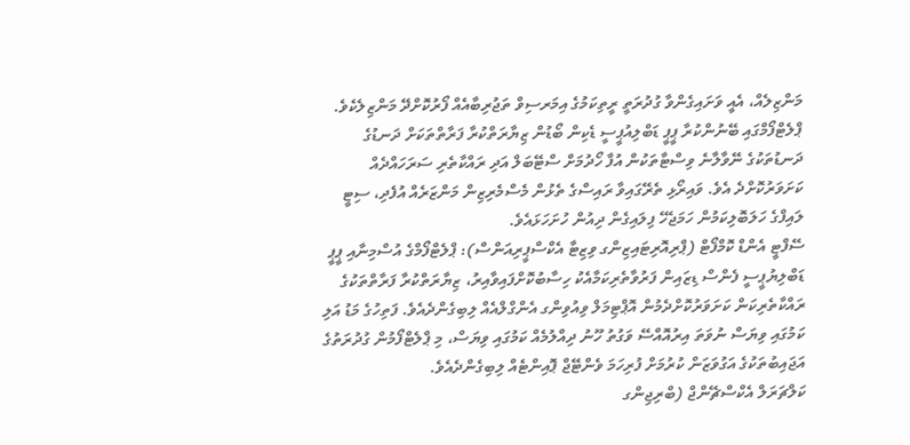މަންޒިލެއް، އެއީ ވަށައިގެންވާ ގުދުރަތީ ރީތިކަމުގެ އިމަރސިވް ތަޖުރިބާއެއް ފޯރުކޮށްދޭ މަންޒިލެކެވެ. ޕްލެޓްފޯމްގައި ބޭނުންކުރާ ޕީޕީ ޑަބްލިއުޕީސީ ޑެކިން ބޯޑުން ޒިޔާރަތްކުރާ ފަރާތްތަކަށް ދަނޑުގެ ދަނޑުތަކުގެ ނޭވާލާނެ ވިސްޓާތަކުން އުފާ ހޯދުމަށް ސްޓޭބަލް އަދި ރައްކާތެރި ސަރަހައްދެއް ކަށަވަރުކޮށްދެ އެވެ. ވައިރޯޅި ތެރޭގައިވާ ރައިސްގެ ތެޅުން މެސްމެރިޒިން މަންޒަރެއް އުފެދި، ސިޓީ ލައިފްގެ ހަލަބޮލިކަމުން ހަމަޖެހޭ ފިލައިގެން ދިއުން ހުށަހަޅައެވެ.
ސޭފްޓީ އެންޑް ކޮމްފޯޓް (ޕްރިއޮރިޓައިޒިންގ ވިޒިޓާ އެކްސްޕީރިއަންސް): ޕްލެޓްފޯމްގެ އުސްމިނާއި ޕީޕީ ޑަބްލިޔުޕީސީ ފެންސް ޑިޒައިން ފަރުވާތެރިކަމާއެކު ހިސާބުކޮށްފައިވާއިރު، ޒިޔާރަތްކުރާ ފަރާތްތަކުގެ ރައްކާތެރިކަން ކަށަވަރުކޮށްދެމުން އޮޕްޓިމަލް ވިއުވިންގ އެންގްލްއެއް ލިބިގެންދެއެވެ. ފަތިހުގެ މަޑު އަލި ކަމުގައި ވިޔަސް ނުވަތަ އިރުއޮއްސޭ ވަގުތު ހޫނު ދިއްލުމެއް ކަމުގައި ވިޔަސް، މި ޕްލެޓްފޯމުން ގުދުރަތުގެ އަޖައިބުތަކުގެ އަގުވަޒަން ކުރުމަށް ފުރިހަމަ ވެންޓޭޖް ޕޮއިންޓެއް ލިބިގެންދެއެވެ.
ކަލްޗަރަލް އެކްސްޗޭންޖް (ބްރިޖިންގ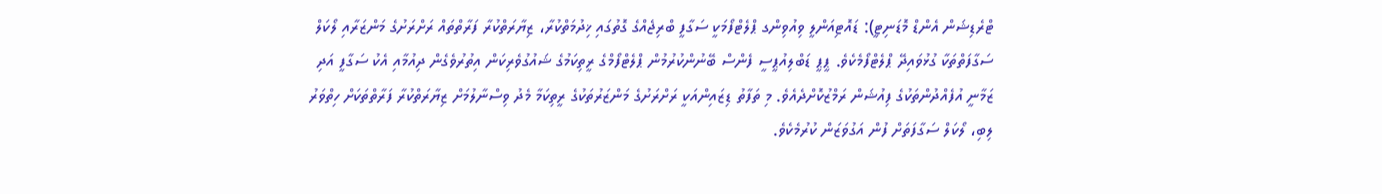ޓްރެޑިޝަން އެންޑް މޮޑަނިޓީ): ޑައޮޓިއަންލީ ވިއުވިންގ ޕްލެޓްފޯމަކީ ސަގާފީ ބްރިޖެއްގެ ގޮތުގައި ޚިދުމަތްކުރާ، ޒިޔާރަތްކުރާ ފަރާތްތައް ރަށްރަށުގެ މަންޒަރާއި ލޯކަލް ސަގާފަތްތަކާ ގުޅުވައިދޭ ޕްލެޓްފޯމެކެވެ. ޕީޕީ ޑަބްލިއުޕީސީ ފެންސް ބޭނުންކުރުމުން ޕްލެޓްފޯމްގެ ރީތިކަމުގެ ޝައުގުވެރިކަން އިތުރުވެގެން ދިއުމާއި އެކު ސަގާފީ އަދި ޒަމާނީ އުފެއްދުންތަކުގެ ފިއުޝަން ރަމްޒުކޮށްދެއެވެ. މި ތަފާތު ޑިޒައިންއަކީ ރަށްރަށުގެ މަންޒަރުތަކުގެ ރީތިކަމާ މެދު ވިސްނާލުމަށް ޒިޔާރަތްކުރާ ފަރާތްތަކަށް ހިތްވަރު ލިބި، ލޯކަލް ސަގާފަތަށް ފުން އަގުވަޒަން ކުރުމެކެވެ.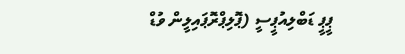ޕީޕީ ޑަބްލިއުޕީސީ (ޕޮލިޕްރޮޕައިލީން ވުޑް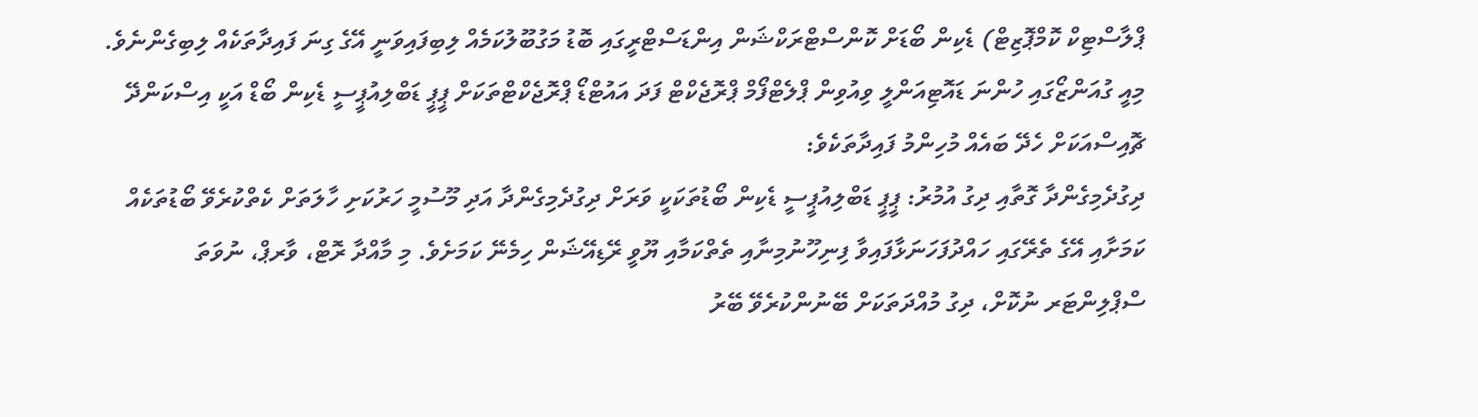ޕްލާސްޓިކް ކޮމްޕޮޒިޓް) ޑެކިން ބޯޑަށް ކޮންސްޓްރަކްޝަން އިންޑަސްޓްރީގައި ބޮޑު މަގުބޫލުކަމެއް ލިބިފައިވަނީ އޭގެ ގިނަ ފައިދާތަކެއް ލިބިގެންނެވެ. މިއީ ގުއަންޒޯގައި ހުންނަ ޑައޮޓިއަންލީ ވިއުވިން ޕްލެޓްފޯމް ޕްރޮޖެކްޓް ފަދަ އައުޓްޑޯ ޕްރޮޖެކްޓްތަކަށް ޕީޕީ ޑަބްލިއުޕީސީ ޑެކިން ބޯޑް އަކީ އިސްކަންދޭ ޗޮއިސްއަކަށް ހެދޭ ބައެއް މުހިންމު ފައިދާތަކެވެ:
ދިގުދެމިގެންދާ ގޮތާއި ދިގު އުމުރު: ޕީޕީ ޑަބްލިއުޕީސީ ޑެކިން ބޯޑުތަކަކީ ވަރަށް ދިގުދެމިގެންދާ އަދި މޫސުމީ ހަރުކަށި ހާލަތަށް ކެތްކުރެވޭ ބޯޑުތަކެއް ކަމަށާއި އޭގެ ތެރޭގައި ހައްދުފަހަނަޅާފައިވާ ފިނިހޫނުމިނާއި ތެތްކަމާއި ޔޫވީ ރޭޑިއޭޝަން ހިމެނޭ ކަމަށެވެ. މި މާއްދާ ރޮޓް، ވާރޕް، ނުވަތަ ސްޕްލިންޓަރ ނުކޮށް، ދިގު މުއްދަތަކަށް ބޭނުންކުރެވޭ ބޭރު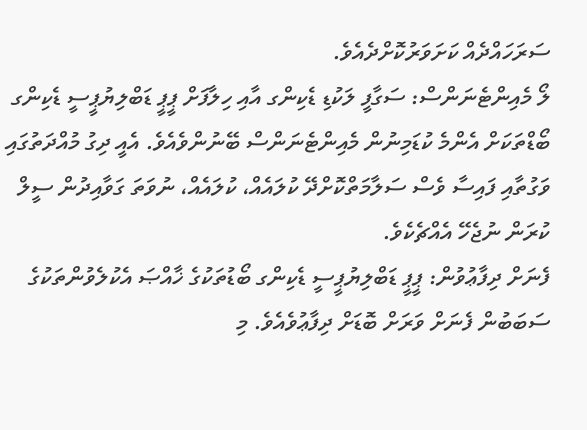ސަރަހައްދެއް ކަށަވަރުކޮށްދެއެވެ.
ލޯ މެއިންޓެނަންސް: ސަގާފީ ލަކުޑި ޑެކިންގ އާއި ހިލާފަށް ޕީޕީ ޑަބްލިޔުޕީސީ ޑެކިންގ ބޯޑްތަކަށް އެންމެ ކުޑަމިނުން މެއިންޓެނަންސް ބޭނުންވެއެވެ. އެއީ ދިގު މުއްދަތުގައި ވަގުތާއި ފައިސާ ވެސް ސަލާމަތްކޮށްދޭ ކުލައެއް، ކުލައެއް، ނުވަތަ ގަވާއިދުން ސީލް ކުރަން ނުޖެހޭ އެއްޗެކެވެ.
ފެނަށް ދިފާޢުވުން: ޕީޕީ ޑަބްލިޔުޕީސީ ޑެކިންގ ބޯޑުތަކުގެ ޚާއްޞަ އެކުލެވުންތަކުގެ ސަބަބުން ފެނަށް ވަރަށް ބޮޑަށް ދިފާޢުވެއެވެ. މި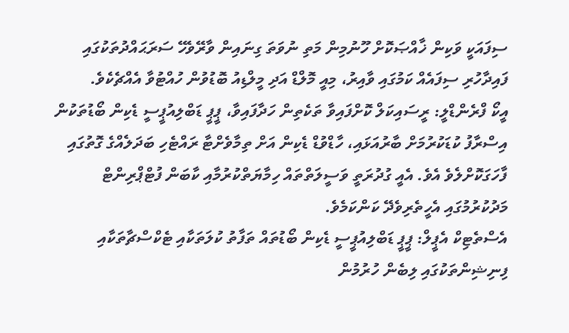ސިފައަކީ ވަކިން ޚާއްޞަކޮށް ހޫނުމިން މަތި ނުވަތަ ގިނައިން ވާރޭވެހޭ ސަރަޙައްދުތަކުގައި ފައިދާހުރި ސިފައެއް ކަމުގައި ވާއިރު، މިއީ މޮލްޑް އަދި މީލްޑިއު ބޮޑުވުން ހުއްޓުވާ އެއްޗެކެވެ.
އީކޯ ފްރެންޑްލީ: ރީސައިކަލް ކޮށްފައިވާ ތަކެތިން ހަދާފައިވާ، ޕީޕީ ޑަބްލިއުޕީސީ ޑެކިން ބޯޑުތަކުން އިސްރާފު ކުޑަކުރުމަށް ބާރުއަޅައި، ހާޑްވުޑް ޑެކިން އަށް ތިމާވެށްޓާ ރައްޓެހި ބަދަލެއްގެ ގޮތުގައި ފާހަގަކޮށްލެވެ އެވެ. އެއީ ގުދުރަތީ ވަސީލަތްތައް ހިމާޔަތްކުރުމާއި ކާބަން ފުޓްޕްރިންޓް މަދުކުރުމުގައި އެހީތެރިވެދޭ ކަންކަމެވެ.
އެސްތެޓިކް އެޕީލް: ޕީޕީ ޑަބްލިއުޕީސީ ޑެކިން ބޯޑުތައް ތަފާތު ކުލަތަކާއި ޓެކްސްޗާތަކާއި ފިނިޝިންތަކުގައި ލިބެން ހުރުމުން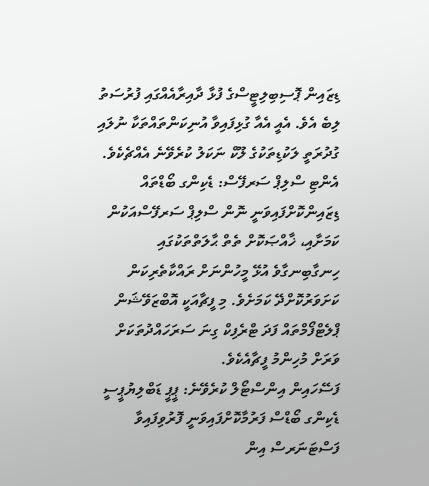ޑިޒައިން ޕޮސިބިލިޓީސްގެ ފުޅާ ދާއިރާއެއްގައި ފުރުސަތު ލިބެ އެވެ. އެއީ އެއާ ގުޅިފައިވާ އުނިކަންތައްތަކާ ނުލައި ގުދުރަތީ ލަކުޑިތަކުގެ ލޫކް ނަކަލު ކުރެވޭނެ އެއްޗެކެވެ.
އެންޓި ސްލިޕް ސަރފޭސް: ޑެކިންގ ބޯޑްތައް ޑިޒައިންކޮށްފައިވަނީ ނޮން ސްލިޕް ސަރފޭސްއަކުން ކަމަށާއި، ޚާއްޞަކޮށް ތެތް ޙާލަތްތަކުގައި ހިނގާބިނގާވެ އުޅޭ މީހުންނަށް ރައްކާތެރިކަން ކަށަވަރުކޮށްދޭ ކަމަށެވެ. މި ފީޗާއަކީ އޮބްޒަވޭޝަން ޕްލެޓްފޯމްތައް ފަދަ ޓްރެފިކް ގިނަ ސަރަހައްދުތަކަށް ވަރަށް މުހިންމު ފީޗާއެކެވެ.
ފަސޭހައިން އިންސްޓޯލް ކުރެވޭނެ: ޕީޕީ ޑަބްލިޔުޕީސީ ޑެކިންގ ބޯޑްސް ފަރުމާކޮށްފައިވަނީ ފޮރުވިފައިވާ ފަސްޓަނަރސް އިން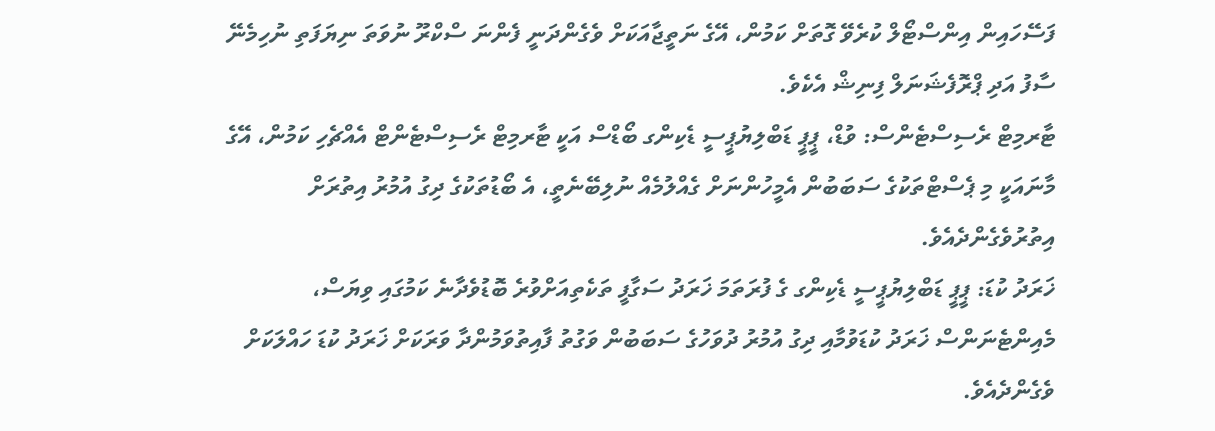ފަސޭހައިން އިންސްޓޯލް ކުރެވޭ ގޮތަށް ކަމުން، އޭގެ ނަތީޖާއަކަށް ވެގެންދަނީ ފެންނަ ސްކްރޫ ނުވަތަ ނިޔަފަތި ނުހިމެނޭ ސާފު އަދި ޕްރޮފެޝަނަލް ފިނިޝް އެކެވެ.
ޓާރމިޓް ރެސިސްޓެންސް: ވުޑް، ޕީޕީ ޑަބްލިޔުޕީސީ ޑެކިންގ ބޯޑްސް އަކީ ޓާރމިޓް ރެސިސްޓެންޓް އެއްޗެހި ކަމުން، އޭގެ މާނައަކީ މި ޕެސްޓްތަކުގެ ސަބަބުން އެމީހުންނަށް ގެއްލުމެއް ނުލިބޭނެތީ، އެ ބޯޑުތަކުގެ ދިގު އުމުރު އިތުރަށް އިތުރުވެގެންދެއެވެ.
ޚަރަދު ކުޑަ: ޕީޕީ ޑަބްލިޔުޕީސީ ޑެކިންގ ގެ ފުރަތަމަ ޚަރަދު ސަގާފީ ތަކެތިއަށްވުރެ ބޮޑުވެދާނެ ކަމުގައި ވިޔަސް، މެއިންޓެނަންސް ޚަރަދު ކުޑަވުމާއި ދިގު އުމުރު ދުވަހުގެ ސަބަބުން ވަގުތު ފާއިތުވަމުންދާ ވަރަކަށް ޚަރަދު ކުޑަ ހައްލަކަށް ވެގެންދެއެވެ.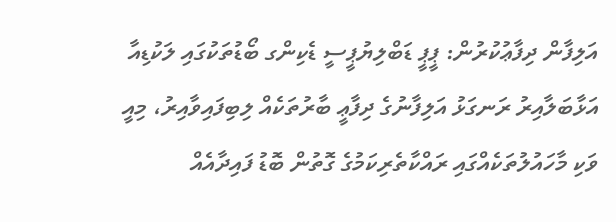އަލިފާން ދިފާޢުކުރުން: ޕީޕީ ޑަބްލިޔުޕީސީ ޑެކިންގ ބޯޑުތަކުގައި ލަކުޑިއާ އަޅާބަލާއިރު ރަނގަޅު އަލިފާނުގެ ދިފާޢީ ބާރުތަކެއް ލިބިފައިވާއިރު، މިއީ ވަކި މާހައުލުތަކެއްގައި ރައްކާތެރިކަމުގެ ގޮތުން ބޮޑު ފައިދާއެއް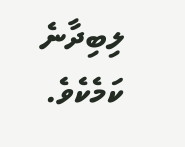ލިބިދާނެ ކަމެކެވެ.